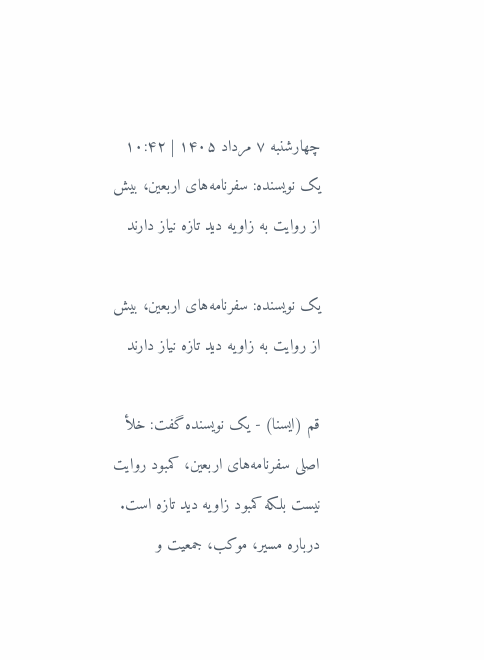چهارشنبه ۷ مرداد ۱۴۰۵ | ۱۰:۴۲
یک نویسنده: سفرنامه‌های اربعین، بیش از روایت به زاویه دید تازه نیاز دارند

یک نویسنده: سفرنامه‌های اربعین، بیش از روایت به زاویه دید تازه نیاز دارند

قم (ایسنا) - یک نویسنده گفت: خلأ اصلی سفرنامه‌های اربعین، کمبود روایت نیست بلکه کمبود زاویه دید تازه است. درباره مسیر، موکب، جمعیت و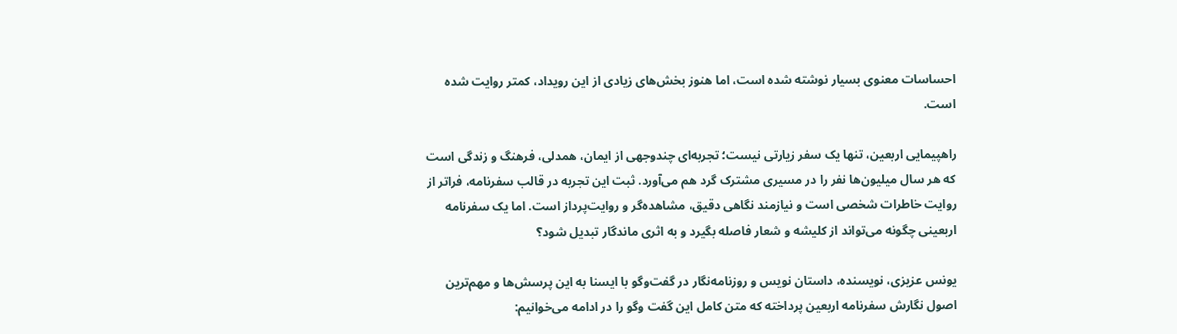احساسات معنوی بسیار نوشته شده است، اما هنوز بخش‌های زیادی از این رویداد، کمتر روایت شده‌ است.

راهپیمایی اربعین، تنها یک سفر زیارتی نیست؛ تجربه‌ای چندوجهی از ایمان، همدلی، فرهنگ و زندگی است که هر سال میلیون‌ها نفر را در مسیری مشترک گرد هم می‌آورد. ثبت این تجربه در قالب سفرنامه، فراتر از روایت خاطرات شخصی است و نیازمند نگاهی دقیق، مشاهده‌گر و روایت‌پرداز است. اما یک سفرنامه اربعینی چگونه می‌تواند از کلیشه و شعار فاصله بگیرد و به اثری ماندگار تبدیل شود؟

یونس عزیزی، نویسنده، داستان نویس و روزنامه‌نگار در گفت‌وگو با ایسنا به این پرسش‌ها و مهم‌ترین اصول نگارش سفرنامه اربعین پرداخته‌ که متن کامل این گفت وگو را در ادامه می‌خوانیم: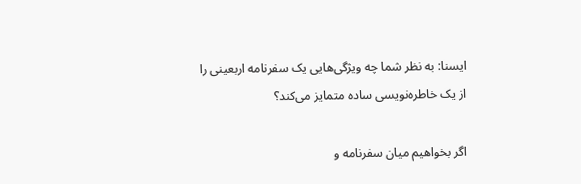ایسنا: به نظر شما چه ویژگی‌هایی یک سفرنامه اربعینی را از یک خاطره‌نویسی ساده متمایز می‌کند؟

اگر بخواهیم میان سفرنامه و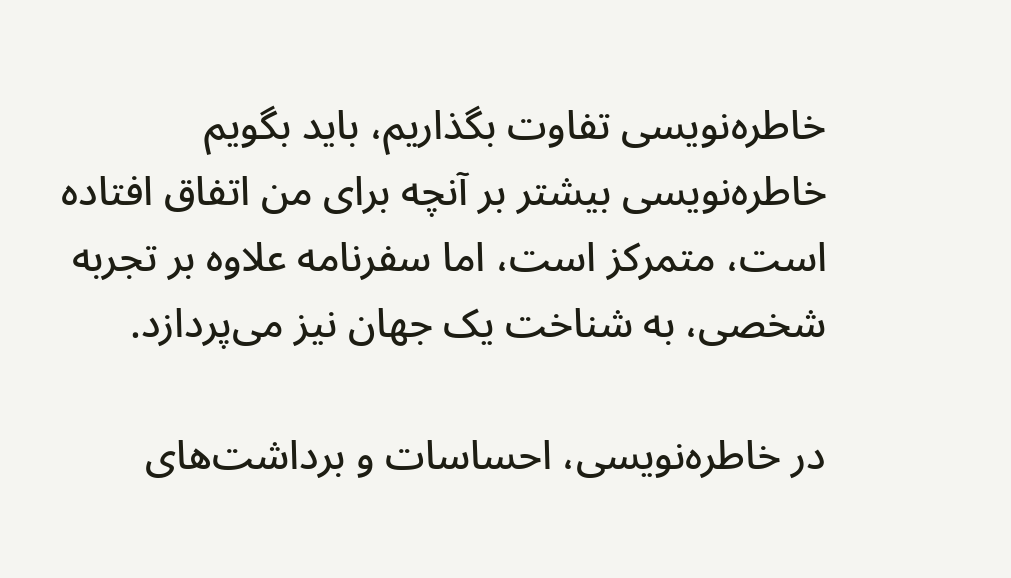خاطره‌نویسی تفاوت بگذاریم، باید بگویم خاطره‌نویسی بیشتر بر آنچه برای من اتفاق افتاده است، متمرکز است، اما سفرنامه علاوه بر تجربه شخصی، به شناخت یک جهان نیز می‌پردازد.

در خاطره‌نویسی، احساسات و برداشت‌های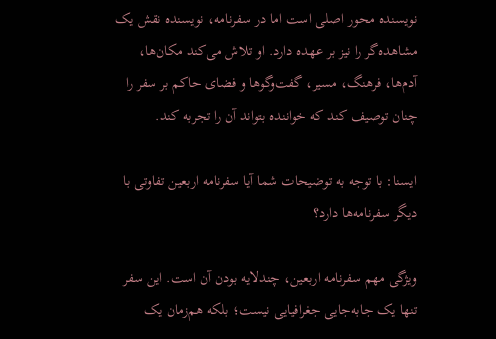نویسنده محور اصلی است اما در سفرنامه، نویسنده نقش یک مشاهده‌گر را نیز بر عهده دارد. او تلاش می‌کند مکان‌ها، آدم‌ها، فرهنگ، مسیر، گفت‌وگوها و فضای حاکم بر سفر را چنان توصیف کند که خواننده بتواند آن را تجربه کند.

ایسنا: با توجه به توضیحات شما آیا سفرنامه اربعین تفاوتی با دیگر سفرنامه‌ها دارد؟

ویژگی مهم سفرنامه اربعین، چندلایه بودن آن است. این سفر تنها یک جابه‌جایی جغرافیایی نیست؛ بلکه هم‌زمان یک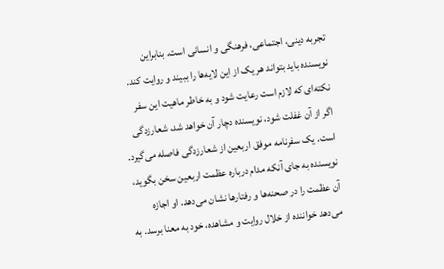تجربه دینی، اجتماعی، فرهنگی و انسانی است. بنابراین نویسنده باید بتواند هر یک از این لایه‌ها را ببیند و روایت کند. نکته‌ای که لازم است رعایت شود و به خاطر ماهیت این سفر اگر از آن غفلت شود، نویسنده دچار آن خواهد شد، شعارزدگی است. یک سفرنامه موفق اربعین از شعارزدگی فاصله می‌گیرد. نویسنده به جای آنکه مدام درباره عظمت اربعین سخن بگوید، آن عظمت را در صحنه‌ها و رفتارها نشان می‌دهد. او اجازه می‌دهد خواننده از خلال روایت و مشاهده، خود به معنا برسد. به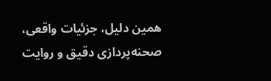همین دلیل، جزئیات واقعی، صحنه‌پردازی دقیق و روایت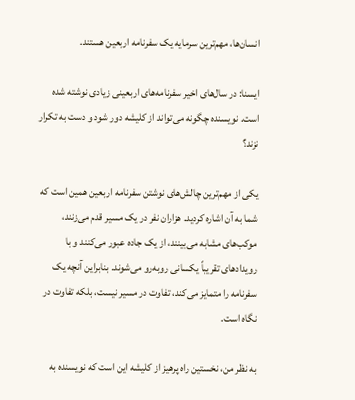انسان‌ها، مهم‌ترین سرمایه یک سفرنامه اربعین هستند.

ایسنا: در سال‌های اخیر سفرنامه‌های اربعینی زیادی نوشته شده است. نویسنده چگونه می‌تواند از کلیشه دور شود و دست به تکرار نزند؟

یکی از مهم‌ترین چالش‌های نوشتن سفرنامه اربعین همین است که شما به آن اشاره کردید. هزاران نفر در یک مسیر قدم می‌زنند، موکب‌های مشابه می‌بینند، از یک جاده عبور می‌کنند و با رویدادهای تقریباً یکسانی روبه‌رو می‌شوند. بنابراین آنچه یک سفرنامه را متمایز می‌کند، تفاوت در مسیر نیست، بلکه تفاوت در نگاه است.

به نظر من، نخستین راه پرهیز از کلیشه این است که نویسنده به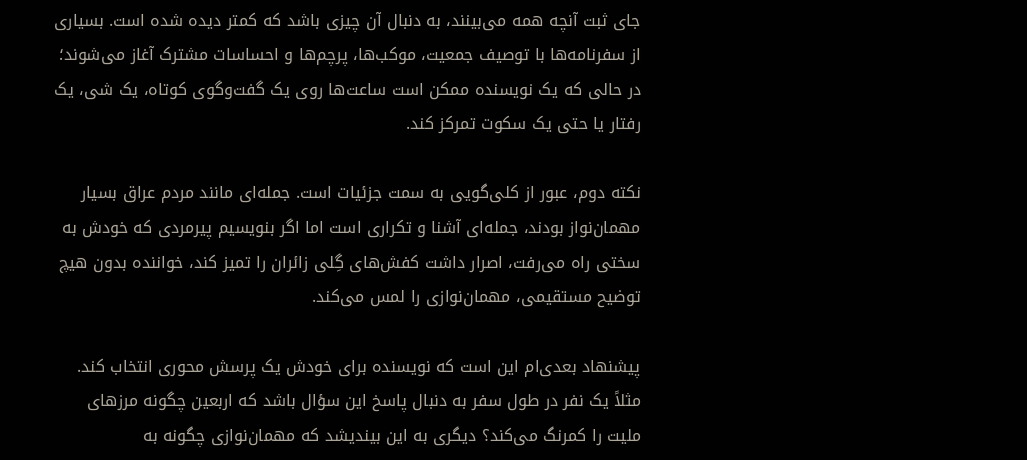جای ثبت آنچه همه می‌بینند، به دنبال آن چیزی باشد که کمتر دیده شده است. بسیاری از سفرنامه‌ها با توصیف جمعیت، موکب‌ها، پرچم‌ها و احساسات مشترک آغاز می‌شوند؛ در حالی که یک نویسنده ممکن است ساعت‌ها روی یک گفت‌وگوی کوتاه، یک شی، یک رفتار یا حتی یک سکوت تمرکز کند.

نکته دوم، عبور از کلی‌گویی به سمت جزئیات است. جمله‌ای مانند مردم عراق بسیار مهمان‌نواز بودند، جمله‌ای آشنا و تکراری است اما اگر بنویسیم پیرمردی که خودش به سختی راه می‌رفت، اصرار داشت کفش‌های گِلی زائران را تمیز کند، خواننده بدون هیچ توضیح مستقیمی، مهمان‌نوازی را لمس می‌کند.

پیشنهاد بعدی‌ام این است که نویسنده برای خودش یک پرسش محوری انتخاب کند. مثلاً یک نفر در طول سفر به دنبال پاسخ این سؤال باشد که اربعین چگونه مرزهای ملیت را کمرنگ می‌کند؟ دیگری به این بیندیشد که مهمان‌نوازی چگونه به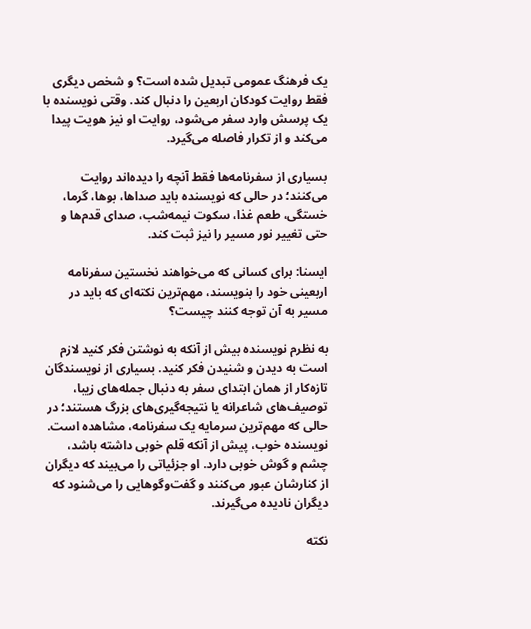یک فرهنگ عمومی تبدیل شده است؟ و شخص دیگری فقط روایت کودکان اربعین را دنبال کند. وقتی نویسنده با یک پرسش وارد سفر می‌شود، روایت او نیز هویت پیدا می‌کند و از تکرار فاصله می‌گیرد.

بسیاری از سفرنامه‌ها فقط آنچه را دیده‌اند روایت می‌کنند؛ در حالی که نویسنده باید صداها، بوها، گرما، خستگی، طعم غذا، سکوت نیمه‌شب، صدای قدم‌ها و حتی تغییر نور مسیر را نیز ثبت کند.

ایسنا: برای کسانی که می‌خواهند نخستین سفرنامه اربعینی خود را بنویسند، مهم‌ترین نکته‌ای که باید در مسیر به آن توجه کنند چیست؟

به نظرم نویسنده بیش از آنکه به نوشتن فکر کنید لازم است به دیدن و شنیدن فکر کنید. بسیاری از نویسندگان تازه‌کار از همان ابتدای سفر به دنبال جمله‌های زیبا، توصیف‌های شاعرانه یا نتیجه‌گیری‌های بزرگ هستند؛ در حالی که مهم‌ترین سرمایه یک سفرنامه، مشاهده است. نویسنده خوب، پیش از آنکه قلم خوبی داشته باشد، چشم و گوش خوبی دارد. او جزئیاتی را می‌بیند که دیگران از کنارشان عبور می‌کنند و گفت‌وگوهایی را می‌شنود که دیگران نادیده می‌گیرند.

نکته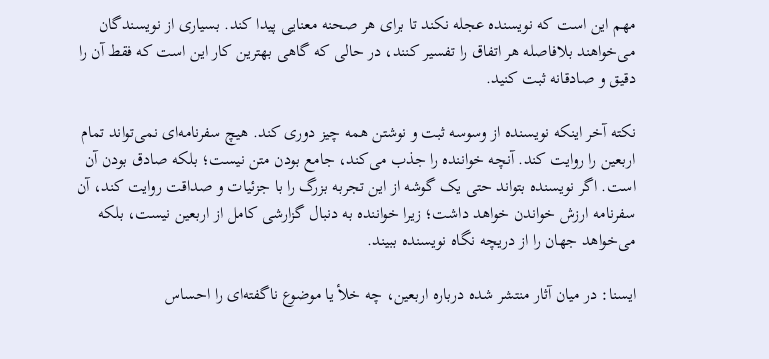مهم این است که نویسنده عجله نکند تا برای هر صحنه معنایی پیدا کند. بسیاری از نویسندگان می‌خواهند بلافاصله هر اتفاق را تفسیر کنند، در حالی که گاهی بهترین کار این است که فقط آن را دقیق و صادقانه ثبت کنید.

نکته آخر اینکه نویسنده از وسوسه ثبت و نوشتن همه چیز دوری کند. هیچ سفرنامه‌ای نمی‌تواند تمام اربعین را روایت کند. آنچه خواننده را جذب می‌کند، جامع بودن متن نیست؛ بلکه صادق بودن آن است. اگر نویسنده بتواند حتی یک گوشه از این تجربه بزرگ را با جزئیات و صداقت روایت کند، آن سفرنامه ارزش خواندن خواهد داشت؛ زیرا خواننده به دنبال گزارشی کامل از اربعین نیست، بلکه می‌خواهد جهان را از دریچه نگاه نویسنده ببیند.

ایسنا: در میان آثار منتشر شده درباره اربعین، چه خلأ یا موضوع ناگفته‌ای را احساس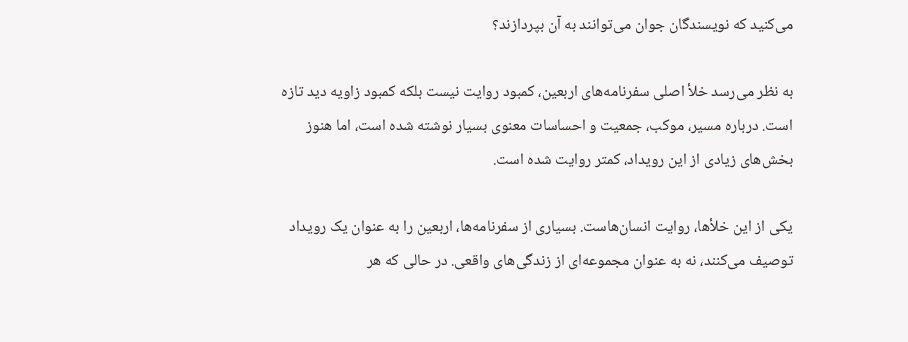می‌کنید که نویسندگان جوان می‌توانند به آن بپردازند؟

به نظر می‌رسد خلأ اصلی سفرنامه‌های اربعین، کمبود روایت نیست بلکه کمبود زاویه دید تازه است. درباره مسیر، موکب، جمعیت و احساسات معنوی بسیار نوشته شده است، اما هنوز بخش‌های زیادی از این رویداد، کمتر روایت شده‌ است.

یکی از این خلأها، روایت انسان‌هاست. بسیاری از سفرنامه‌ها، اربعین را به عنوان یک رویداد توصیف می‌کنند، نه به عنوان مجموعه‌ای از زندگی‌های واقعی. در حالی که هر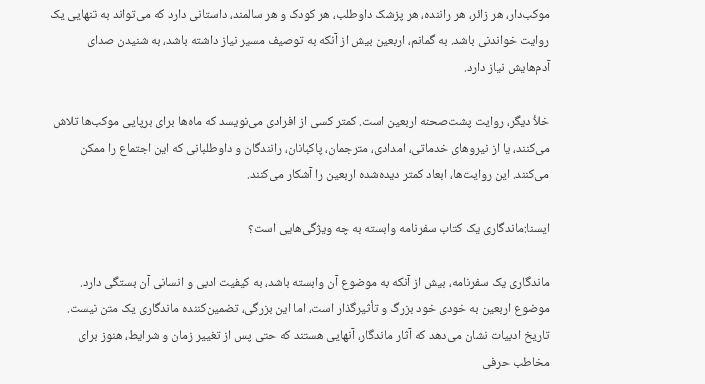موکب‌دار، هر زائر، هر راننده، هر پزشک داوطلب، هر کودک و هر سالمند، داستانی دارد که می‌تواند به تنهایی یک روایت خواندنی باشد. به گمانم، اربعین بیش از آنکه به توصیف مسیر نیاز داشته باشد، به شنیدن صدای آدم‌هایش نیاز دارد.

خلأ دیگر، روایت پشت‌صحنه اربعین است. کمتر کسی از افرادی می‌نویسد که ماه‌ها برای برپایی موکب‌ها تلاش می‌کنند، یا از نیروهای خدماتی، امدادی، مترجمان، پاکبانان، رانندگان و داوطلبانی که این اجتماع را ممکن می‌کنند. این روایت‌ها، ابعاد کمتر دیده‌شده اربعین را آشکار می‌کنند.

ایسنا:ماندگاری یک کتاب سفرنامه وابسته به چه ویژگی‌هایی است؟

ماندگاری یک سفرنامه، بیش از آنکه به موضوع آن وابسته باشد، به کیفیت ادبی و انسانی آن بستگی دارد. موضوع اربعین به خودی خود بزرگ و تأثیرگذار است، اما این بزرگی، تضمین‌کننده ماندگاری یک متن نیست. تاریخ ادبیات نشان می‌دهد که آثار ماندگار، آنهایی هستند که حتی پس از تغییر زمان و شرایط، هنوز برای مخاطب حرفی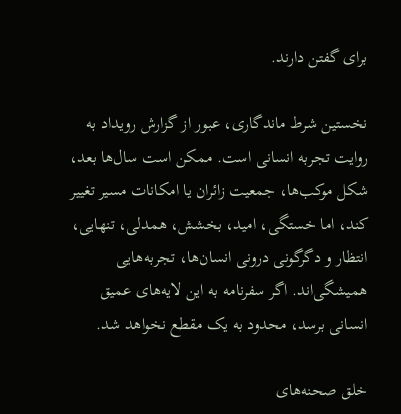برای گفتن دارند.

نخستین شرط ماندگاری، عبور از گزارش رویداد به روایت تجربه انسانی است. ممکن است سال‌ها بعد، شکل موکب‌ها، جمعیت زائران یا امکانات مسیر تغییر کند، اما خستگی، امید، بخشش، همدلی، تنهایی، انتظار و دگرگونی درونی انسان‌ها، تجربه‌هایی همیشگی‌اند. اگر سفرنامه به این لایه‌های عمیق انسانی برسد، محدود به یک مقطع نخواهد شد.

خلق صحنه‌های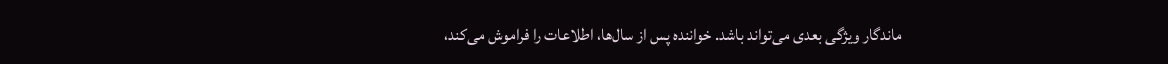ماندگار ویژگی بعدی می‌تواند باشد. خواننده پس از سال‌ها، اطلاعات را فراموش می‌کند،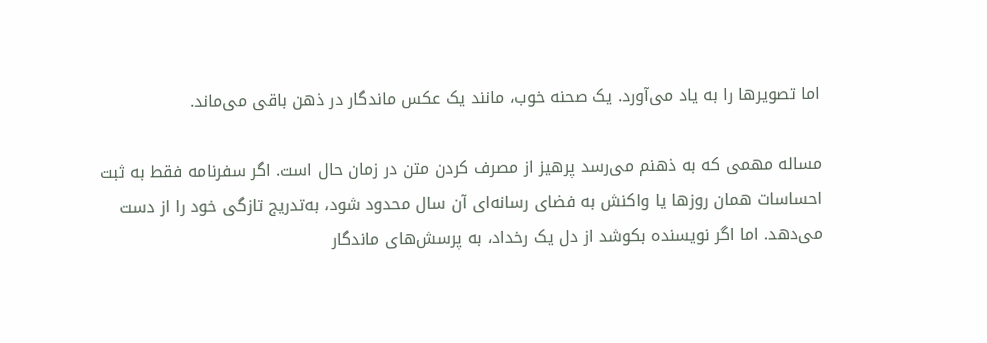اما تصویرها را به یاد می‌آورد. یک صحنه خوب، مانند یک عکس ماندگار در ذهن باقی می‌ماند.

مساله مهمی که به ذهنم می‌رسد پرهیز از مصرف کردن متن در زمان حال است. اگر سفرنامه فقط به ثبت احساسات همان روزها یا واکنش به فضای رسانه‌ای آن سال محدود شود، به‌تدریج تازگی خود را از دست می‌دهد. اما اگر نویسنده بکوشد از دل یک رخداد، به پرسش‌های ماندگار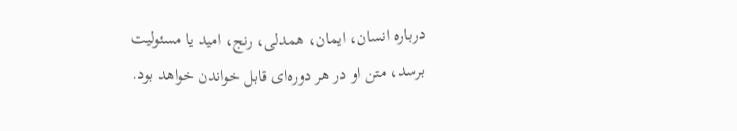درباره انسان، ایمان، همدلی، رنج، امید یا مسئولیت برسد، متن او در هر دوره‌ای قابل خواندن خواهد بود.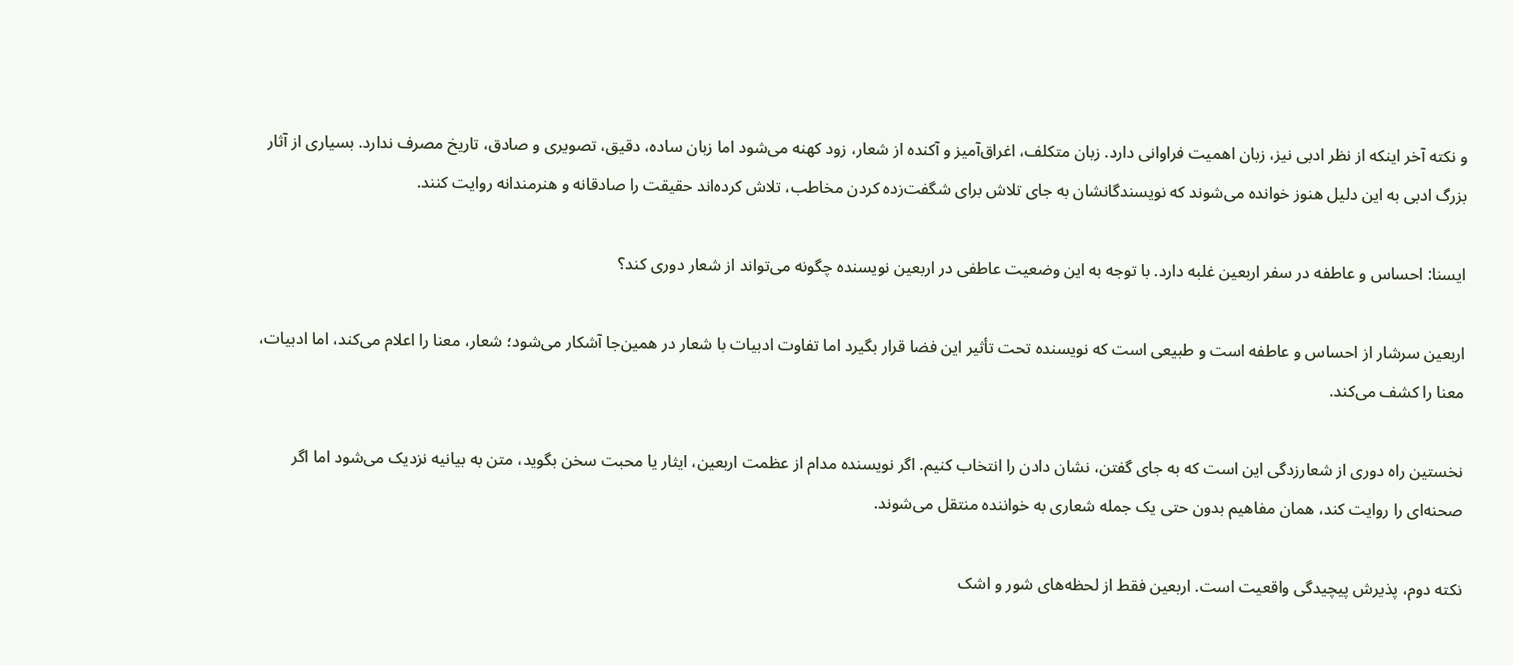و نکته آخر اینکه از نظر ادبی نیز، زبان اهمیت فراوانی دارد. زبان متکلف، اغراق‌آمیز و آکنده از شعار، زود کهنه می‌شود اما زبان ساده، دقیق، تصویری و صادق، تاریخ مصرف ندارد. بسیاری از آثار بزرگ ادبی به این دلیل هنوز خوانده می‌شوند که نویسندگانشان به جای تلاش برای شگفت‌زده کردن مخاطب، تلاش کرده‌اند حقیقت را صادقانه و هنرمندانه روایت کنند.

ایسنا: احساس و عاطفه در سفر اربعین غلبه دارد. با توجه به این وضعیت عاطفی در اربعین نویسنده چگونه می‌تواند از شعار دوری کند؟

اربعین سرشار از احساس و عاطفه است و طبیعی است که نویسنده تحت تأثیر این فضا قرار بگیرد اما تفاوت ادبیات با شعار در همین‌جا آشکار می‌شود؛ شعار، معنا را اعلام می‌کند، اما ادبیات، معنا را کشف می‌کند.

نخستین راه دوری از شعارزدگی این است که به جای گفتن، نشان دادن را انتخاب کنیم. اگر نویسنده مدام از عظمت اربعین، ایثار یا محبت سخن بگوید، متن به بیانیه نزدیک می‌شود اما اگر صحنه‌ای را روایت کند، همان مفاهیم بدون حتی یک جمله شعاری به خواننده منتقل می‌شوند.

نکته دوم، پذیرش پیچیدگی واقعیت است. اربعین فقط از لحظه‌های شور و اشک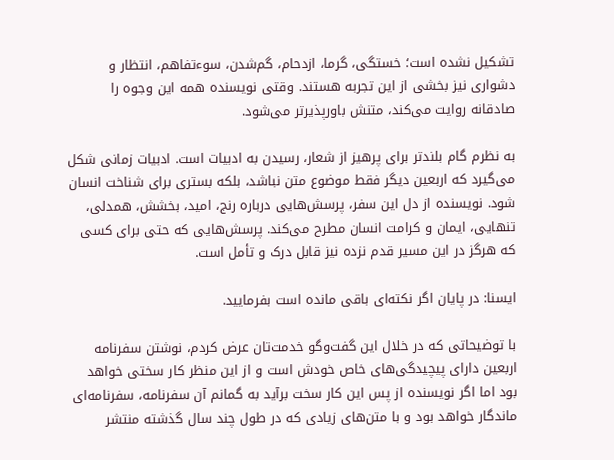تشکیل نشده است؛ خستگی، گرما، ازدحام، گم‌شدن، سوءتفاهم، انتظار و دشواری نیز بخشی از این تجربه هستند. وقتی نویسنده همه این وجوه را صادقانه روایت می‌کند، متنش باورپذیرتر می‌شود.

به نظرم گام بلندتر برای پرهیز از شعار، رسیدن به ادبیات است. ادبیات زمانی شکل می‌گیرد که اربعین دیگر فقط موضوع متن نباشد، بلکه بستری برای شناخت انسان شود. نویسنده از دل این سفر، پرسش‌هایی درباره رنج، امید، بخشش، همدلی، تنهایی، ایمان و کرامت انسان مطرح می‌کند. پرسش‌هایی که حتی برای کسی که هرگز در این مسیر قدم نزده نیز قابل درک و تأمل است.

ایسنا: در پایان اگر نکته‌ای باقی مانده است بفرمایید.

با توضیحاتی که در خلال این گفت‌وگو خدمت‌تان عرض کردم، نوشتن سفرنامه اربعین دارای پیچیدگی‌های خاص خودش است و از این منظر کار سختی خواهد بود اما اگر نویسنده از پس این کار سخت برآید به گمانم آن سفرنامه، سفرنامه‌ای ماندگار خواهد بود و با متن‌های زیادی که در طول چند سال گذشته منتشر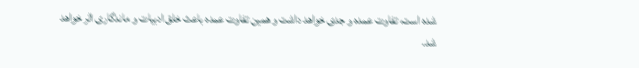شده است، تفاوت عمده و جدی خواهد داشت و همین تفاوت عمده باعث خلق ادبیات و ماندگاری اثر خواهد شد.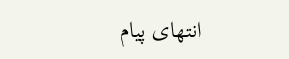انتهای پیام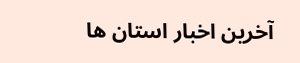آخرین اخبار استان ها